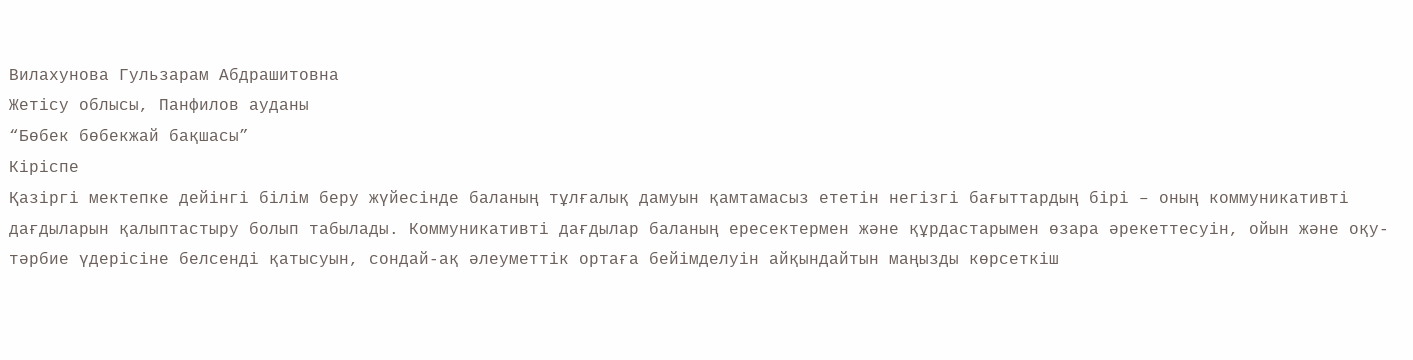Вилахунова Гульзарам Абдрашитовна
Жетісу облысы, Панфилов ауданы
“Бөбек бөбекжай бақшасы”
Кіріспе
Қазіргі мектепке дейінгі білім беру жүйесінде баланың тұлғалық дамуын қамтамасыз ететін негізгі бағыттардың бірі – оның коммуникативті дағдыларын қалыптастыру болып табылады. Коммуникативті дағдылар баланың ересектермен және құрдастарымен өзара әрекеттесуін, ойын және оқу-тәрбие үдерісіне белсенді қатысуын, сондай-ақ әлеуметтік ортаға бейімделуін айқындайтын маңызды көрсеткіш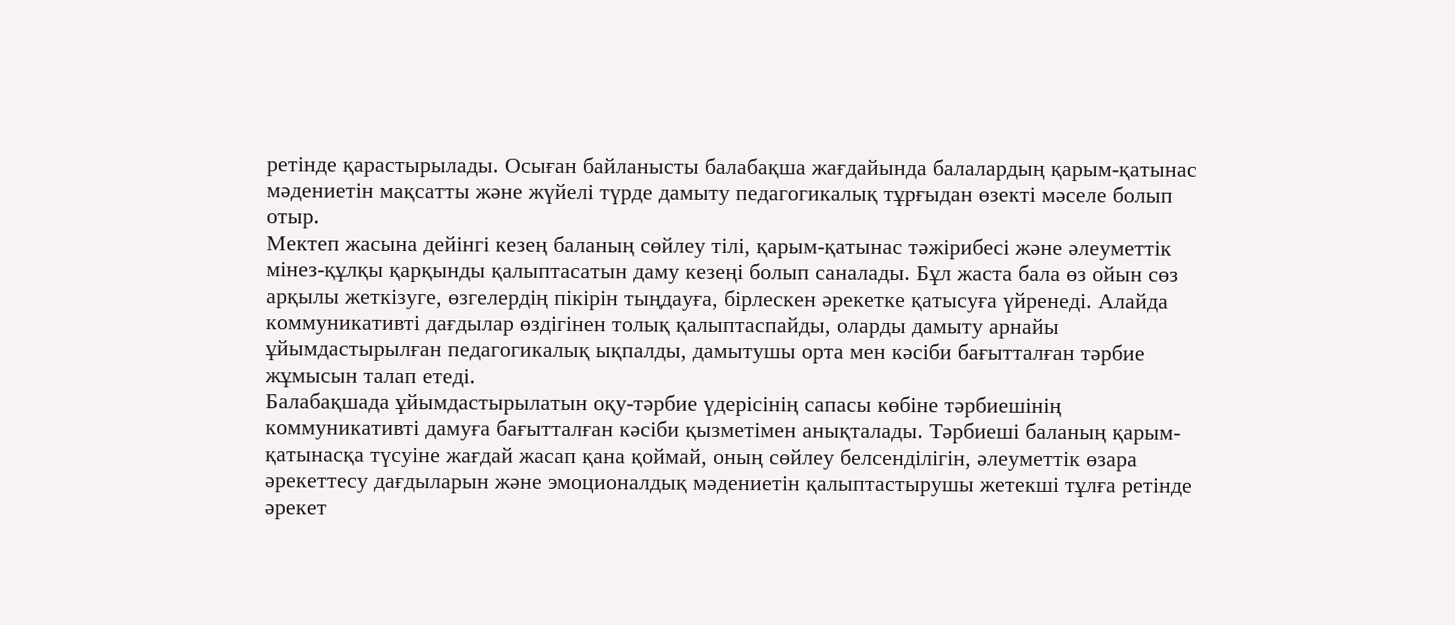ретінде қарастырылады. Осыған байланысты балабақша жағдайында балалардың қарым-қатынас мәдениетін мақсатты және жүйелі түрде дамыту педагогикалық тұрғыдан өзекті мәселе болып отыр.
Мектеп жасына дейінгі кезең баланың сөйлеу тілі, қарым-қатынас тәжірибесі және әлеуметтік мінез-құлқы қарқынды қалыптасатын даму кезеңі болып саналады. Бұл жаста бала өз ойын сөз арқылы жеткізуге, өзгелердің пікірін тыңдауға, бірлескен әрекетке қатысуға үйренеді. Алайда коммуникативті дағдылар өздігінен толық қалыптаспайды, оларды дамыту арнайы ұйымдастырылған педагогикалық ықпалды, дамытушы орта мен кәсіби бағытталған тәрбие жұмысын талап етеді.
Балабақшада ұйымдастырылатын оқу-тәрбие үдерісінің сапасы көбіне тәрбиешінің коммуникативті дамуға бағытталған кәсіби қызметімен анықталады. Тәрбиеші баланың қарым-қатынасқа түсуіне жағдай жасап қана қоймай, оның сөйлеу белсенділігін, әлеуметтік өзара әрекеттесу дағдыларын және эмоционалдық мәдениетін қалыптастырушы жетекші тұлға ретінде әрекет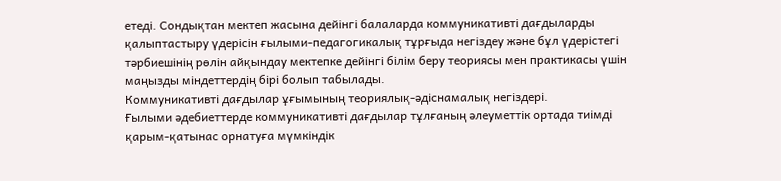етеді. Сондықтан мектеп жасына дейінгі балаларда коммуникативті дағдыларды қалыптастыру үдерісін ғылыми-педагогикалық тұрғыда негіздеу және бұл үдерістегі тәрбиешінің рөлін айқындау мектепке дейінгі білім беру теориясы мен практикасы үшін маңызды міндеттердің бірі болып табылады.
Коммуникативті дағдылар ұғымының теориялық-әдіснамалық негіздері.
Ғылыми әдебиеттерде коммуникативті дағдылар тұлғаның әлеуметтік ортада тиімді қарым-қатынас орнатуға мүмкіндік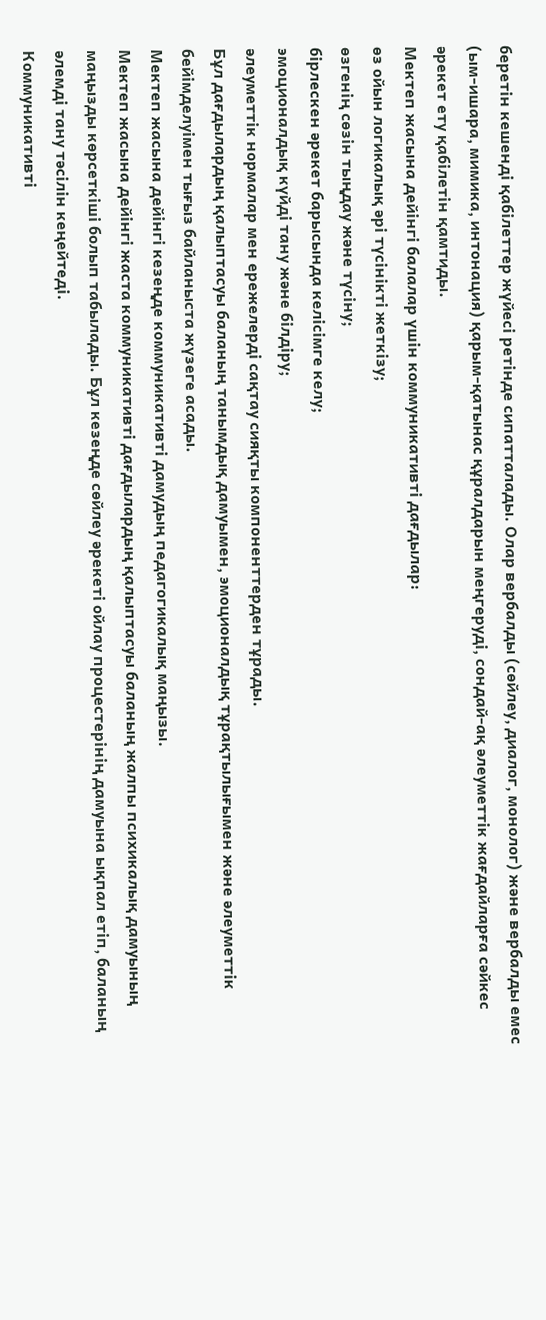беретін кешенді қабілеттер жүйесі ретінде сипатталады. Олар вербалды (сөйлеу, диалог, монолог) және вербалды емес (ым-ишара, мимика, интонация) қарым-қатынас құралдарын меңгеруді, сондай-ақ әлеуметтік жағдайларға сәйкес әрекет ету қабілетін қамтиды.
Мектеп жасына дейінгі балалар үшін коммуникативті дағдылар:
өз ойын логикалық әрі түсінікті жеткізу;
өзгенің сөзін тыңдау және түсіну;
бірлескен әрекет барысында келісімге келу;
эмоционалдық күйді тану және білдіру;
әлеуметтік нормалар мен ережелерді сақтау сияқты компоненттерден тұрады.
Бұл дағдылардың қалыптасуы баланың танымдық дамуымен, эмоционалдық тұрақтылығымен және әлеуметтік бейімделуімен тығыз байланыста жүзеге асады.
Мектеп жасына дейінгі кезеңде коммуникативті дамудың педагогикалық маңызы.
Мектеп жасына дейінгі жаста коммуникативті дағдылардың қалыптасуы баланың жалпы психикалық дамуының маңызды көрсеткіші болып табылады. Бұл кезеңде сөйлеу әрекеті ойлау процестерінің дамуына ықпал етіп, баланың әлемді тану тәсілін кеңейтеді.
Коммуникативті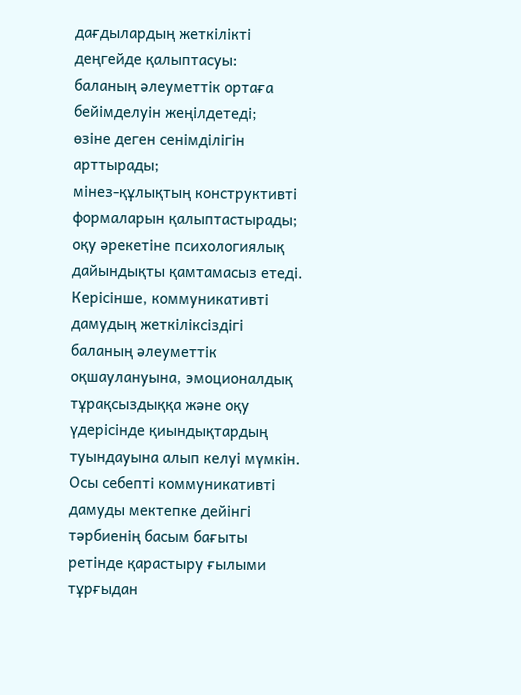дағдылардың жеткілікті деңгейде қалыптасуы:
баланың әлеуметтік ортаға бейімделуін жеңілдетеді;
өзіне деген сенімділігін арттырады;
мінез-құлықтың конструктивті формаларын қалыптастырады;
оқу әрекетіне психологиялық дайындықты қамтамасыз етеді.
Керісінше, коммуникативті дамудың жеткіліксіздігі баланың әлеуметтік оқшаулануына, эмоционалдық тұрақсыздыққа және оқу үдерісінде қиындықтардың туындауына алып келуі мүмкін. Осы себепті коммуникативті дамуды мектепке дейінгі тәрбиенің басым бағыты ретінде қарастыру ғылыми тұрғыдан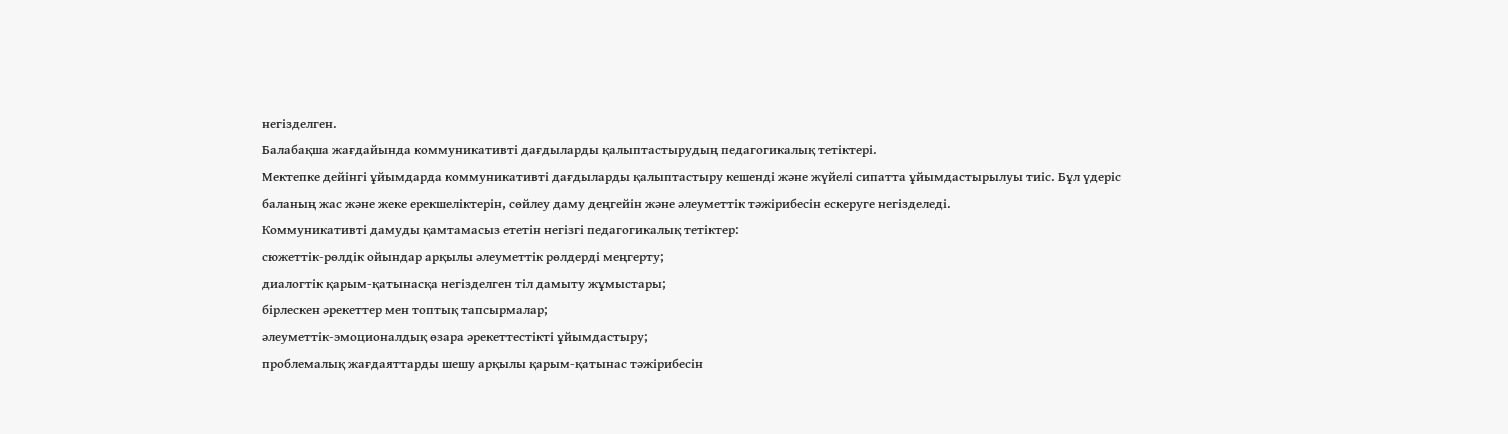негізделген.
Балабақша жағдайында коммуникативті дағдыларды қалыптастырудың педагогикалық тетіктері.
Мектепке дейінгі ұйымдарда коммуникативті дағдыларды қалыптастыру кешенді және жүйелі сипатта ұйымдастырылуы тиіс. Бұл үдеріс баланың жас және жеке ерекшеліктерін, сөйлеу даму деңгейін және әлеуметтік тәжірибесін ескеруге негізделеді.
Коммуникативті дамуды қамтамасыз ететін негізгі педагогикалық тетіктер:
сюжеттік-рөлдік ойындар арқылы әлеуметтік рөлдерді меңгерту;
диалогтік қарым-қатынасқа негізделген тіл дамыту жұмыстары;
бірлескен әрекеттер мен топтық тапсырмалар;
әлеуметтік-эмоционалдық өзара әрекеттестікті ұйымдастыру;
проблемалық жағдаяттарды шешу арқылы қарым-қатынас тәжірибесін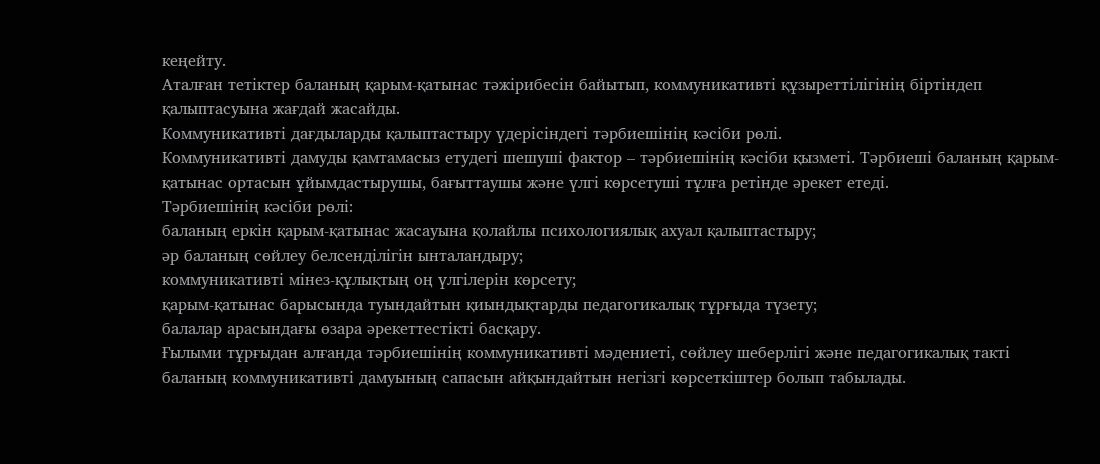кеңейту.
Аталған тетіктер баланың қарым-қатынас тәжірибесін байытып, коммуникативті құзыреттілігінің біртіндеп қалыптасуына жағдай жасайды.
Коммуникативті дағдыларды қалыптастыру үдерісіндегі тәрбиешінің кәсіби рөлі.
Коммуникативті дамуды қамтамасыз етудегі шешуші фактор – тәрбиешінің кәсіби қызметі. Тәрбиеші баланың қарым-қатынас ортасын ұйымдастырушы, бағыттаушы және үлгі көрсетуші тұлға ретінде әрекет етеді.
Тәрбиешінің кәсіби рөлі:
баланың еркін қарым-қатынас жасауына қолайлы психологиялық ахуал қалыптастыру;
әр баланың сөйлеу белсенділігін ынталандыру;
коммуникативті мінез-құлықтың оң үлгілерін көрсету;
қарым-қатынас барысында туындайтын қиындықтарды педагогикалық тұрғыда түзету;
балалар арасындағы өзара әрекеттестікті басқару.
Ғылыми тұрғыдан алғанда тәрбиешінің коммуникативті мәдениеті, сөйлеу шеберлігі және педагогикалық такті баланың коммуникативті дамуының сапасын айқындайтын негізгі көрсеткіштер болып табылады.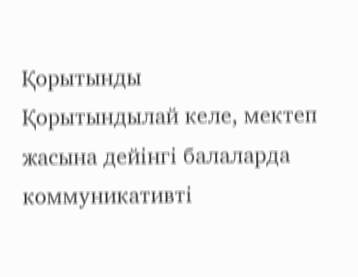Қорытынды
Қорытындылай келе, мектеп жасына дейінгі балаларда коммуникативті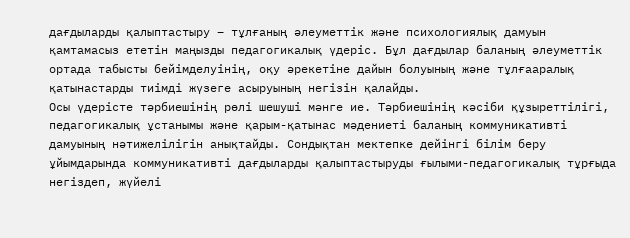дағдыларды қалыптастыру – тұлғаның әлеуметтік және психологиялық дамуын қамтамасыз ететін маңызды педагогикалық үдеріс. Бұл дағдылар баланың әлеуметтік ортада табысты бейімделуінің, оқу әрекетіне дайын болуының және тұлғааралық қатынастарды тиімді жүзеге асыруының негізін қалайды.
Осы үдерісте тәрбиешінің рөлі шешуші мәнге ие. Тәрбиешінің кәсіби құзыреттілігі, педагогикалық ұстанымы және қарым-қатынас мәдениеті баланың коммуникативті дамуының нәтижелілігін анықтайды. Сондықтан мектепке дейінгі білім беру ұйымдарында коммуникативті дағдыларды қалыптастыруды ғылыми-педагогикалық тұрғыда негіздеп, жүйелі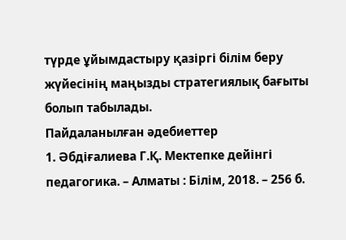түрде ұйымдастыру қазіргі білім беру жүйесінің маңызды стратегиялық бағыты болып табылады.
Пайдаланылған әдебиеттер
1. Әбдіғалиева Г.Қ. Мектепке дейінгі педагогика. – Алматы : Білім, 2018. – 256 б.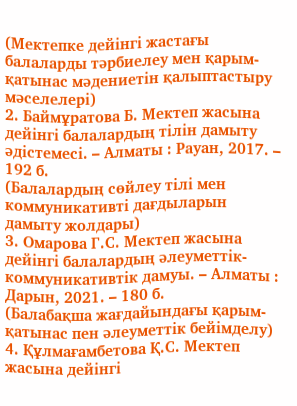(Мектепке дейінгі жастағы балаларды тәрбиелеу мен қарым-қатынас мәдениетін қалыптастыру мәселелері)
2. Баймұратова Б. Мектеп жасына дейінгі балалардың тілін дамыту әдістемесі. – Алматы : Рауан, 2017. – 192 б.
(Балалардың сөйлеу тілі мен коммуникативті дағдыларын дамыту жолдары)
3. Омарова Г.С. Мектеп жасына дейінгі балалардың әлеуметтік-коммуникативтік дамуы. – Алматы : Дарын, 2021. – 180 б.
(Балабақша жағдайындағы қарым-қатынас пен әлеуметтік бейімделу)
4. Құлмағамбетова Қ.С. Мектеп жасына дейінгі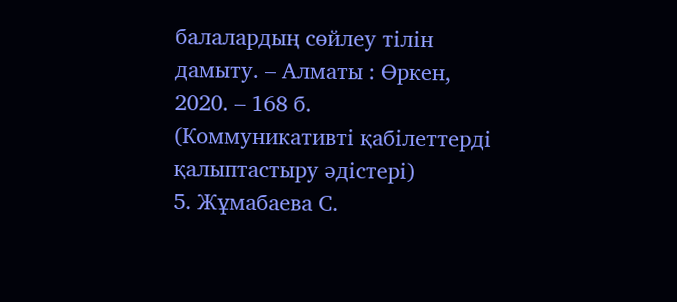балалардың сөйлеу тілін дамыту. – Алматы : Өркен, 2020. – 168 б.
(Коммуникативті қабілеттерді қалыптастыру әдістері)
5. Жұмабаева С.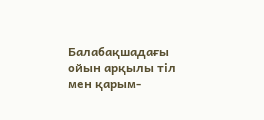Балабақшадағы ойын арқылы тіл мен қарым-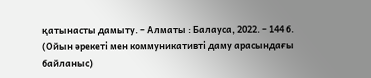қатынасты дамыту. – Алматы : Балауса, 2022. – 144 б.
(Ойын әрекеті мен коммуникативті даму арасындағы байланыс)